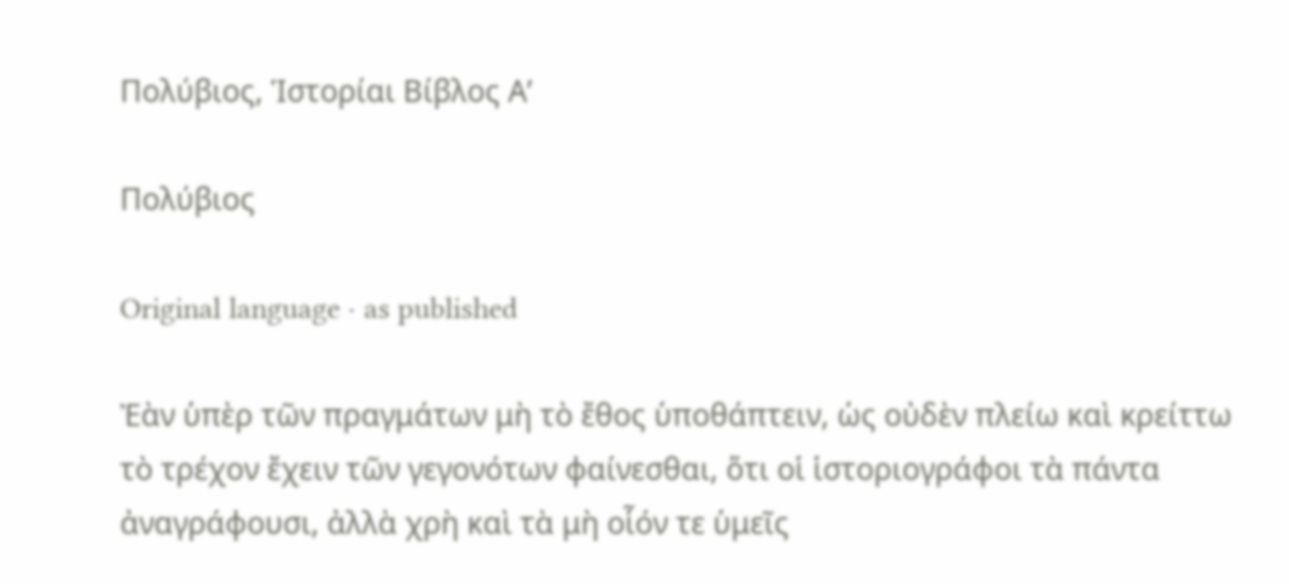Πολύβιος, Ἱστορίαι Βίβλος Αʹ

Πολύβιος

Original language · as published

Ἐὰν ὑπὲρ τῶν πραγμάτων μὴ τὸ ἔθος ὑποθάπτειν, ὡς οὐδὲν πλείω καὶ κρείττω τὸ τρέχον ἔχειν τῶν γεγονότων φαίνεσθαι, ὅτι οἱ ἱστοριογράφοι τὰ πάντα ἀναγράφουσι, ἀλλὰ χρὴ καὶ τὰ μὴ οἷόν τε ὑμεῖς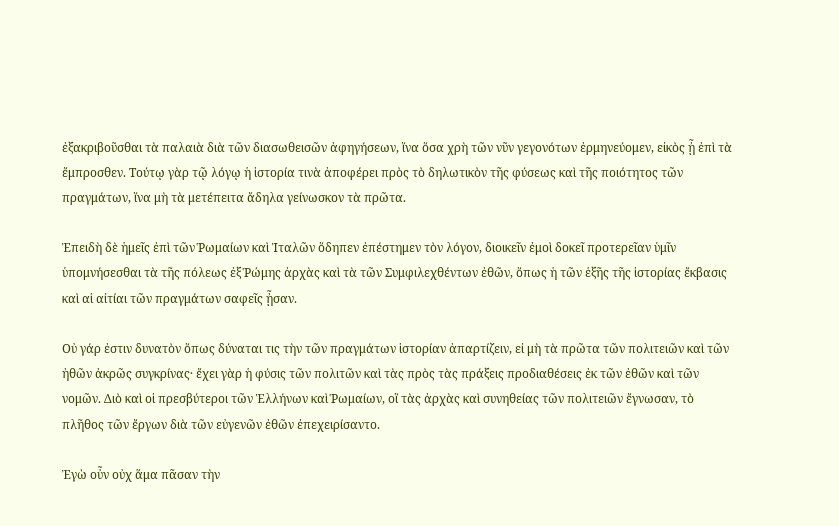ἐξακριβοῦσθαι τὰ παλαιὰ διὰ τῶν διασωθεισῶν ἀφηγήσεων, ἵνα ὅσα χρὴ τῶν νῦν γεγονότων ἐρμηνεύομεν, εἰκὸς ᾖ ἐπὶ τὰ ἔμπροσθεν. Τούτῳ γὰρ τῷ λόγῳ ἡ ἱστορία τινὰ ἀποφέρει πρὸς τὸ δηλωτικὸν τῆς φύσεως καὶ τῆς ποιότητος τῶν πραγμάτων, ἵνα μὴ τὰ μετέπειτα ἄδηλα γείνωσκον τὰ πρῶτα.

Ἐπειδὴ δὲ ἡμεῖς ἐπὶ τῶν Ῥωμαίων καὶ Ἰταλῶν ὅδηπεν ἐπέστημεν τὸν λόγον, διοικεῖν ἐμοὶ δοκεῖ προτερεῖαν ὑμῖν ὑπομνήσεσθαι τὰ τῆς πόλεως ἐξ Ῥώμης ἀρχὰς καὶ τὰ τῶν Συμφιλεχθέντων ἐθῶν, ὅπως ἡ τῶν ἑξῆς τῆς ἱστορίας ἔκβασις καὶ αἱ αἰτίαι τῶν πραγμάτων σαφεῖς ᾖσαν.

Οὐ γάρ ἐστιν δυνατὸν ὅπως δύναται τις τὴν τῶν πραγμάτων ἱστορίαν ἀπαρτίζειν, εἰ μὴ τὰ πρῶτα τῶν πολιτειῶν καὶ τῶν ἠθῶν ἀκρῶς συγκρίνας· ἔχει γὰρ ἡ φύσις τῶν πολιτῶν καὶ τὰς πρὸς τὰς πράξεις προδιαθέσεις ἐκ τῶν ἐθῶν καὶ τῶν νομῶν. Διὸ καὶ οἱ πρεσβύτεροι τῶν Ἑλλήνων καὶ Ῥωμαίων, οἳ τὰς ἀρχὰς καὶ συνηθείας τῶν πολιτειῶν ἔγνωσαν, τὸ πλῆθος τῶν ἔργων διὰ τῶν εὐγενῶν ἐθῶν ἐπεχειρίσαντο.

Ἐγὼ οὖν οὐχ ἅμα πᾶσαν τὴν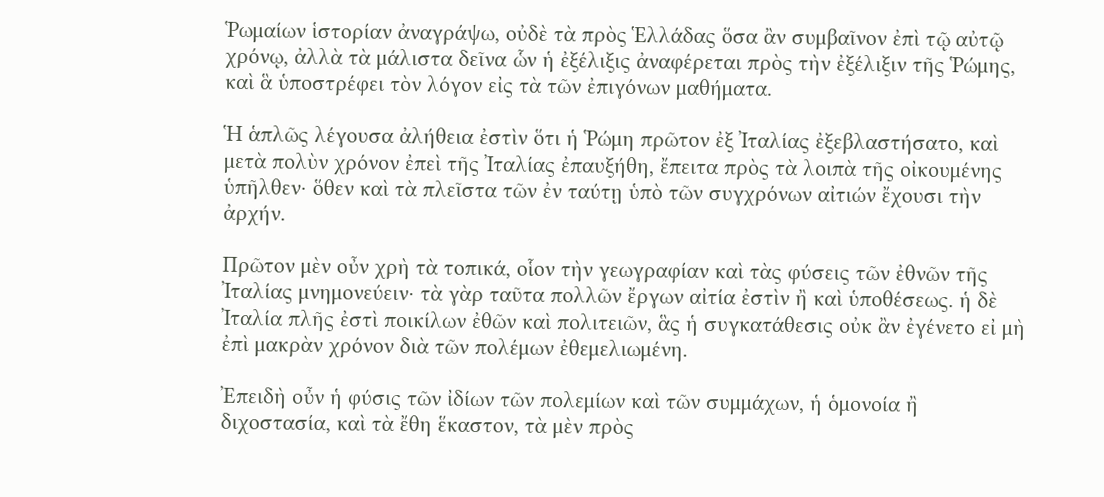Ῥωμαίων ἱστορίαν ἀναγράψω, οὐδὲ τὰ πρὸς Ἑλλάδας ὅσα ἂν συμβαῖνον ἐπὶ τῷ αὐτῷ χρόνῳ, ἀλλὰ τὰ μάλιστα δεῖνα ὧν ἡ ἐξέλιξις ἀναφέρεται πρὸς τὴν ἐξέλιξιν τῆς Ῥώμης, καὶ ἃ ὑποστρέφει τὸν λόγον εἰς τὰ τῶν ἐπιγόνων μαθήματα.

Ἡ ἁπλῶς λέγουσα ἀλήθεια ἐστὶν ὅτι ἡ Ῥώμη πρῶτον ἐξ Ἰταλίας ἐξεβλαστήσατο, καὶ μετὰ πολὺν χρόνον ἐπεὶ τῆς Ἰταλίας ἐπαυξήθη, ἔπειτα πρὸς τὰ λοιπὰ τῆς οἰκουμένης ὑπῆλθεν· ὅθεν καὶ τὰ πλεῖστα τῶν ἐν ταύτῃ ὑπὸ τῶν συγχρόνων αἰτιών ἔχουσι τὴν ἀρχήν.

Πρῶτον μὲν οὖν χρὴ τὰ τοπικά, οἷον τὴν γεωγραφίαν καὶ τὰς φύσεις τῶν ἐθνῶν τῆς Ἰταλίας μνημονεύειν· τὰ γὰρ ταῦτα πολλῶν ἔργων αἰτία ἐστὶν ἢ καὶ ὑποθέσεως. ἡ δὲ Ἰταλία πλῆς ἐστὶ ποικίλων ἐθῶν καὶ πολιτειῶν, ἃς ἡ συγκατάθεσις οὐκ ἂν ἐγένετο εἰ μὴ ἐπὶ μακρὰν χρόνον διὰ τῶν πολέμων ἐθεμελιωμένη.

Ἐπειδὴ οὖν ἡ φύσις τῶν ἰδίων τῶν πολεμίων καὶ τῶν συμμάχων, ἡ ὁμονοία ἢ διχοστασία, καὶ τὰ ἔθη ἕκαστον, τὰ μὲν πρὸς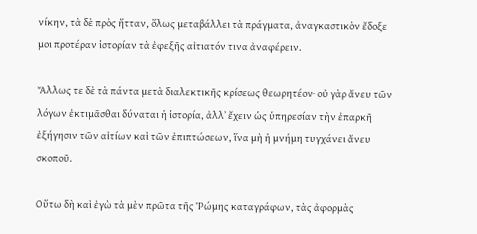νίκην, τὰ δὲ πρὸς ἥτταν, ὅλως μεταβάλλει τὰ πράγματα, ἀναγκαστικὸν ἔδοξε μοι προτέραν ἱστορίαν τὰ ἐφεξῆς αἰτιατόν τινα ἀναφέρειν.

Ἄλλως τε δὲ τὰ πάντα μετὰ διαλεκτικῆς κρίσεως θεωρητέον· οὐ γὰρ ἄνευ τῶν λόγων ἐκτιμᾶσθαι δύναται ἡ ἱστορία, ἀλλ᾽ ἔχειν ὡς ὑπηρεσίαν τὴν ἐπαρκῆ ἐξήγησιν τῶν αἰτίων καὶ τῶν ἐπιπτώσεων, ἵνα μὴ ἡ μνήμη τυγχάνει ἄνευ σκοποῦ.

Οὕτω δὴ καὶ ἐγὼ τὰ μὲν πρῶτα τῆς Ῥώμης καταγράφων, τὰς ἀφορμὰς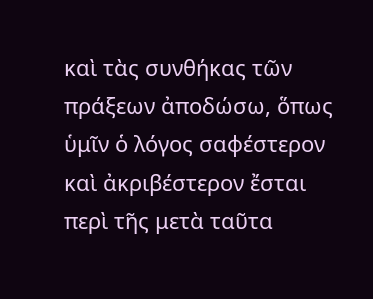καὶ τὰς συνθήκας τῶν πράξεων ἀποδώσω, ὅπως ὑμῖν ὁ λόγος σαφέστερον καὶ ἀκριβέστερον ἔσται περὶ τῆς μετὰ ταῦτα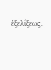ἐξελίξεως.